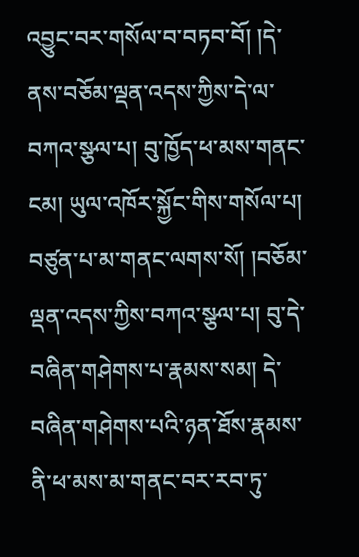འབྱུང་བར་གསོལ་བ་བཏབ་བོ། །དེ་ནས་བཅོམ་ལྡན་འདས་ཀྱིས་དེ་ལ་བཀའ་སྩལ་པ། བུ་ཁྱོད་ཕ་མས་གནང་ངམ། ཡུལ་འཁོར་སྐྱོང་གིས་གསོལ་པ། བཙུན་པ་མ་གནང་ལགས་སོ། །བཅོམ་ལྡན་འདས་ཀྱིས་བཀའ་སྩལ་པ། བུ་དེ་བཞིན་གཤེགས་པ་རྣམས་སམ། དེ་བཞིན་གཤེགས་པའི་ཉན་ཐོས་རྣམས་ནི་ཕ་མས་མ་གནང་བར་རབ་ཏུ་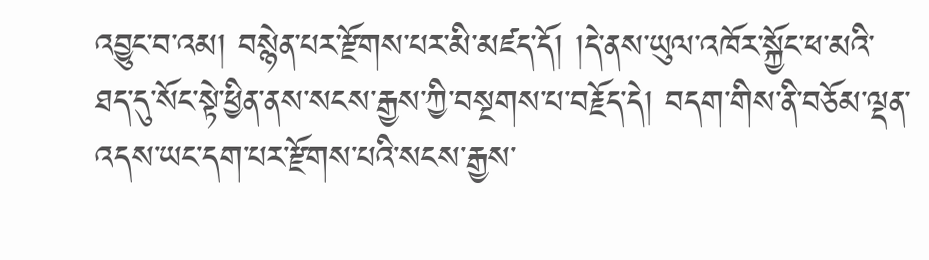འབྱུང་བ་འམ། བསྙེན་པར་རྫོགས་པར་མི་མཛད་དོ། །དེ་ནས་ཡུལ་འཁོར་སྐྱོང་ཕ་མའི་ཐད་དུ་སོང་སྟེ་ཕྱིན་ནས་སངས་རྒྱས་ཀྱི་བསྔགས་པ་བརྗོད་དེ། བདག་གིས་ནི་བཅོམ་ལྡན་འདས་ཡང་དག་པར་རྫོགས་པའི་སངས་རྒྱས་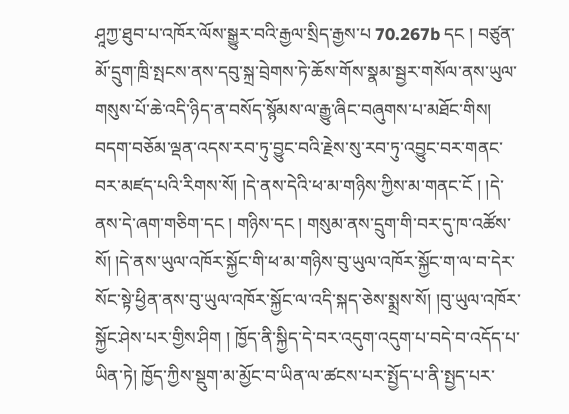ཤཱཀྱ་ཐུབ་པ་འཁོར་ལོས་སྒྱུར་བའི་རྒྱལ་སྲིད་རྒྱས་པ 70.267b དང ། བཙུན་མོ་དྲུག་ཁྲི་སྤངས་ནས་དབུ་སྐྲ་བྲེགས་ཏེ་ཆོས་གོས་སྣམ་སྦྱར་གསོལ་ནས་ཡུལ་གསུས་པོ་ཆེ་འདི་ཉིད་ན་བསོད་སྙོམས་ལ་རྒྱུ་ཞིང་བཞུགས་པ་མཐོང་གིས། བདག་བཅོམ་ལྡན་འདས་རབ་ཏུ་བྱུང་བའི་རྗེས་སུ་རབ་ཏུ་འབྱུང་བར་གནང་བར་མཛད་པའི་རིགས་སོ། །དེ་ནས་དེའི་ཕ་མ་གཉིས་ཀྱིས་མ་གནང་ངོ ། །དེ་ནས་དེ་ཞག་གཅིག་དང ། གཉིས་དང ། གསུམ་ནས་དྲུག་གི་བར་དུ་ཁ་འཚོས་སོ། །དེ་ནས་ཡུལ་འཁོར་སྐྱོང་གི་ཕ་མ་གཉིས་བུ་ཡུལ་འཁོར་སྐྱོང་ག་ལ་བ་དེར་སོང་སྟེ་ཕྱིན་ནས་བུ་ཡུལ་འཁོར་སྐྱོང་ལ་འདི་སྐད་ཅེས་སྨྲས་སོ། །བུ་ཡུལ་འཁོར་སྐྱོང་ཤེས་པར་གྱིས་ཤིག ། ཁྱོད་ནི་སྐྱིད་དེ་བར་འདུག་འདུག་པ་བདེ་བ་འདོད་པ་ཡིན་ཏེ། ཁྱོད་ཀྱིས་སྡུག་མ་མྱོང་བ་ཡིན་ལ་ཚངས་པར་སྤྱོད་པ་ནི་སྤྱད་པར་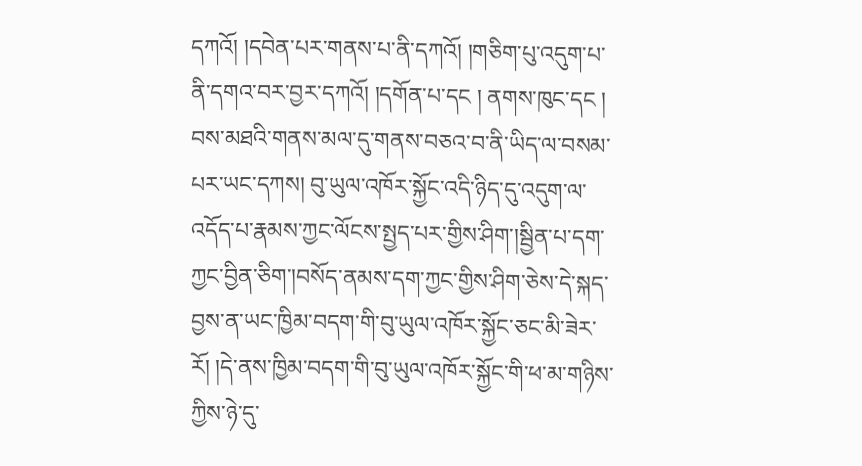དཀའོ། །དབེན་པར་གནས་པ་ནི་དཀའོ། །གཅིག་པུ་འདུག་པ་ནི་དགའ་བར་བྱར་དཀའོ། །དགོན་པ་དང ། ནགས་ཁུང་དང ། བས་མཐའི་གནས་མལ་དུ་གནས་བཅའ་བ་ནི་ཡིད་ལ་བསམ་པར་ཡང་དཀས། བུ་ཡུལ་འཁོར་སྐྱོང་འདི་ཉིད་དུ་འདུག་ལ་འདོད་པ་རྣམས་ཀྱང་ལོངས་སྤྱད་པར་གྱིས་ཤིག་།སྦྱིན་པ་དག་ཀྱང་བྱིན་ཅིག་།བསོད་ནམས་དག་ཀྱང་གྱིས་ཤིག་ཅེས་དེ་སྐད་བྱས་ན་ཡང་ཁྱིམ་བདག་གི་བུ་ཡུལ་འཁོར་སྐྱོང་ཅང་མི་ཟེར་རོ། །དེ་ནས་ཁྱིམ་བདག་གི་བུ་ཡུལ་འཁོར་སྐྱོང་གི་ཕ་མ་གཉིས་ཀྱིས་ཉེ་དུ་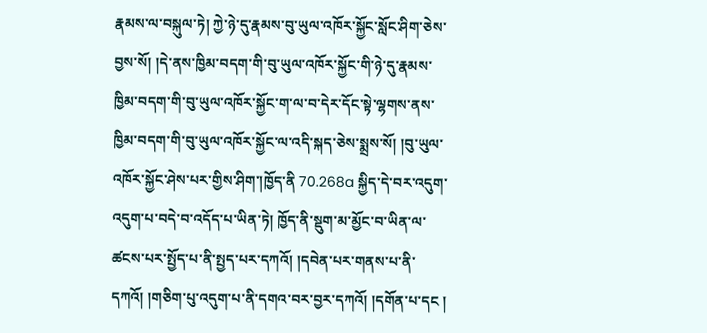རྣམས་ལ་བསྐུལ་ཏེ། ཀྱེ་ཉེ་དུ་རྣམས་བུ་ཡུལ་འཁོར་སྐྱོང་སློང་ཤིག་ཅེས་བྱས་སོ། །དེ་ནས་ཁྱིམ་བདག་གི་བུ་ཡུལ་འཁོར་སྐྱོང་གི་ཉེ་དུ་རྣམས་ཁྱིམ་བདག་གི་བུ་ཡུལ་འཁོར་སྐྱོང་ག་ལ་བ་དེར་དོང་སྟེ་ལྷགས་ནས་ཁྱིམ་བདག་གི་བུ་ཡུལ་འཁོར་སྐྱོང་ལ་འདི་སྐད་ཅེས་སྨྲས་སོ། །བུ་ཡུལ་འཁོར་སྐྱོང་ཤེས་པར་གྱིས་ཤིག་།ཁྱོད་ནི 70.268a སྐྱིད་དེ་བར་འདུག་འདུག་པ་བདེ་བ་འདོད་པ་ཡིན་ཏེ། ཁྱོད་ནི་སྡུག་མ་མྱོང་བ་ཡིན་ལ་ཚངས་པར་སྤྱོད་པ་ནི་སྤྱད་པར་དཀའོ། །དབེན་པར་གནས་པ་ནི་དཀའོ། །གཅིག་པུ་འདུག་པ་ནི་དགའ་བར་བྱར་དཀའོ། །དགོན་པ་དང །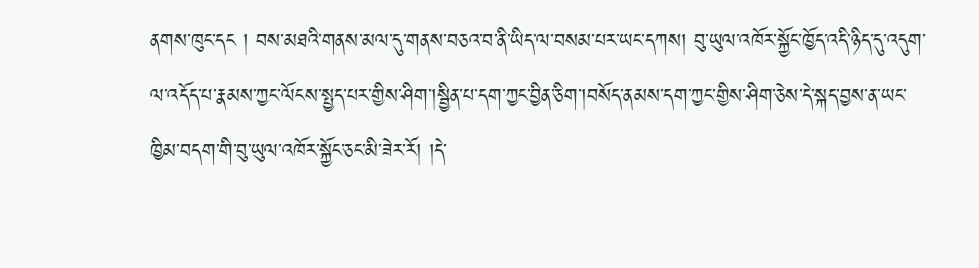ནགས་ཁུང་དང ། བས་མཐའི་གནས་མལ་དུ་གནས་བཅའ་བ་ནི་ཡིད་ལ་བསམ་པར་ཡང་དཀས། བུ་ཡུལ་འཁོར་སྐྱོང་ཁྱོད་འདི་ཉིད་དུ་འདུག་ལ་འདོད་པ་རྣམས་ཀྱང་ལོངས་སྤྱད་པར་གྱིས་ཤིག་།སྦྱིན་པ་དག་ཀྱང་བྱིན་ཅིག་།བསོད་ནམས་དག་ཀྱང་གྱིས་ཤིག་ཅེས་དེ་སྐད་བྱས་ན་ཡང་ཁྱིམ་བདག་གི་བུ་ཡུལ་འཁོར་སྐྱོང་ཅང་མི་ཟེར་རོ། །དེ་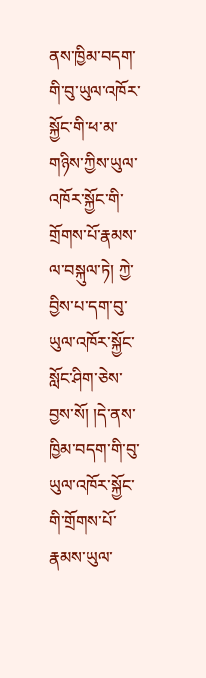ནས་ཁྱིམ་བདག་གི་བུ་ཡུལ་འཁོར་སྐྱོང་གི་ཕ་མ་གཉིས་ཀྱིས་ཡུལ་འཁོར་སྐྱོང་གི་གྲོགས་པོ་རྣམས་ལ་བསྐུལ་ཏེ། ཀྱེ་བྱིས་པ་དག་བུ་ཡུལ་འཁོར་སྐྱོང་སློང་ཤིག་ཅེས་བྱས་སོ། །དེ་ནས་ཁྱིམ་བདག་གི་བུ་ཡུལ་འཁོར་སྐྱོང་གི་གྲོགས་པོ་རྣམས་ཡུལ་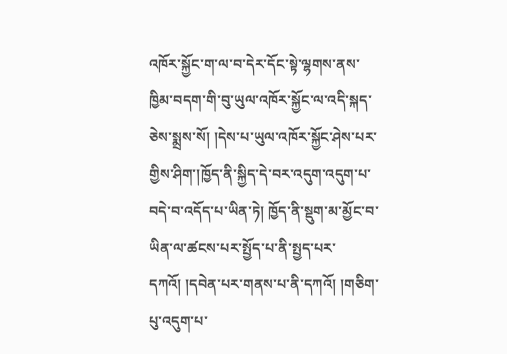འཁོར་སྐྱོང་ག་ལ་བ་དེར་དོང་སྟེ་ལྷགས་ནས་ཁྱིམ་བདག་གི་བུ་ཡུལ་འཁོར་སྐྱོང་ལ་འདི་སྐད་ཅེས་སྨྲས་སོ། །དེས་པ་ཡུལ་འཁོར་སྐྱོང་ཤེས་པར་གྱིས་ཤིག་།ཁྱོད་ནི་སྐྱིད་དེ་བར་འདུག་འདུག་པ་བདེ་བ་འདོད་པ་ཡིན་ཏེ། ཁྱོད་ནི་སྡུག་མ་མྱོང་བ་ཡིན་ལ་ཚངས་པར་སྤྱོད་པ་ནི་སྤྱད་པར་དཀའོ། །དབེན་པར་གནས་པ་ནི་དཀའོ། །གཅིག་པུ་འདུག་པ་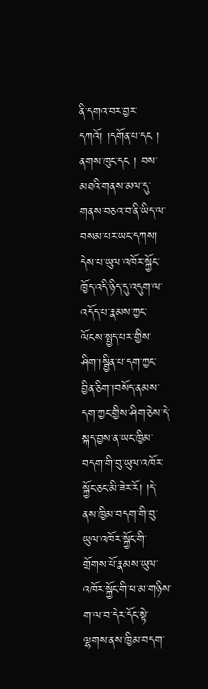ནི་དགའ་བར་བྱར་དཀའོ། །དགོན་པ་དང ། ནགས་ཁུང་དང ། བས་མཐའི་གནས་མལ་དུ་གནས་བཅའ་བ་ནི་ཡིད་ལ་བསམ་པར་ཡང་དཀས། དེས་པ་ཡུལ་འཁོར་སྐྱོང་ཁྱོད་འདི་ཉིད་དུ་འདུག་ལ་འདོད་པ་རྣམས་ཀྱང་ལོངས་སྤྱད་པར་གྱིས་ཤིག་།སྦྱིན་པ་དག་ཀྱང་བྱིན་ཅིག་།བསོད་ནམས་དག་ཀྱང་གྱིས་ཤིག་ཅེས་དེ་སྐད་བྱས་ན་ཡང་ཁྱིམ་བདག་གི་བུ་ཡུལ་འཁོར་སྐྱོང་ཅང་མི་ཟེར་རོ། །དེ་ནས་ཁྱིམ་བདག་གི་བུ་ཡུལ་འཁོར་སྐྱོང་གི་གྲོགས་པོ་རྣམས་ཡུལ་འཁོར་སྐྱོང་གི་ཕ་མ་གཉིས་ག་ལ་བ་དེར་དོང་སྟེ་ལྷགས་ནས་ཁྱིམ་བདག་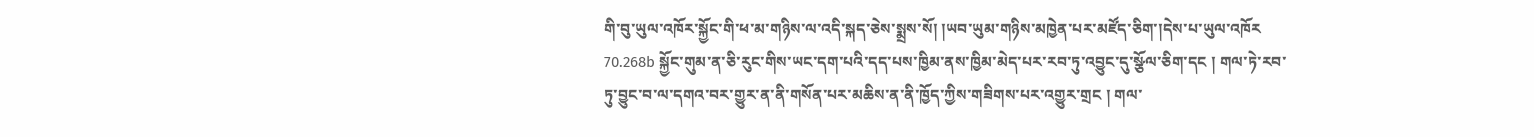གི་བུ་ཡུལ་འཁོར་སྐྱོང་གི་ཕ་མ་གཉིས་ལ་འདི་སྐད་ཅེས་སྨྲས་སོ། །ཡབ་ཡུམ་གཉིས་མཁྱེན་པར་མཛོད་ཅིག་།དེས་པ་ཡུལ་འཁོར 70.268b སྐྱོང་གུམ་ན་ཅི་རུང་གིས་ཡང་དག་པའི་དད་པས་ཁྱིམ་ནས་ཁྱིམ་མེད་པར་རབ་ཏུ་འབྱུང་དུ་སྩོལ་ཅིག་དང ། གལ་ཏེ་རབ་ཏུ་བྱུང་བ་ལ་དགའ་བར་གྱུར་ན་ནི་གསོན་པར་མཆིས་ན་ནི་ཁྱོད་ཀྱིས་གཟིགས་པར་འགྱུར་གྲང ། གལ་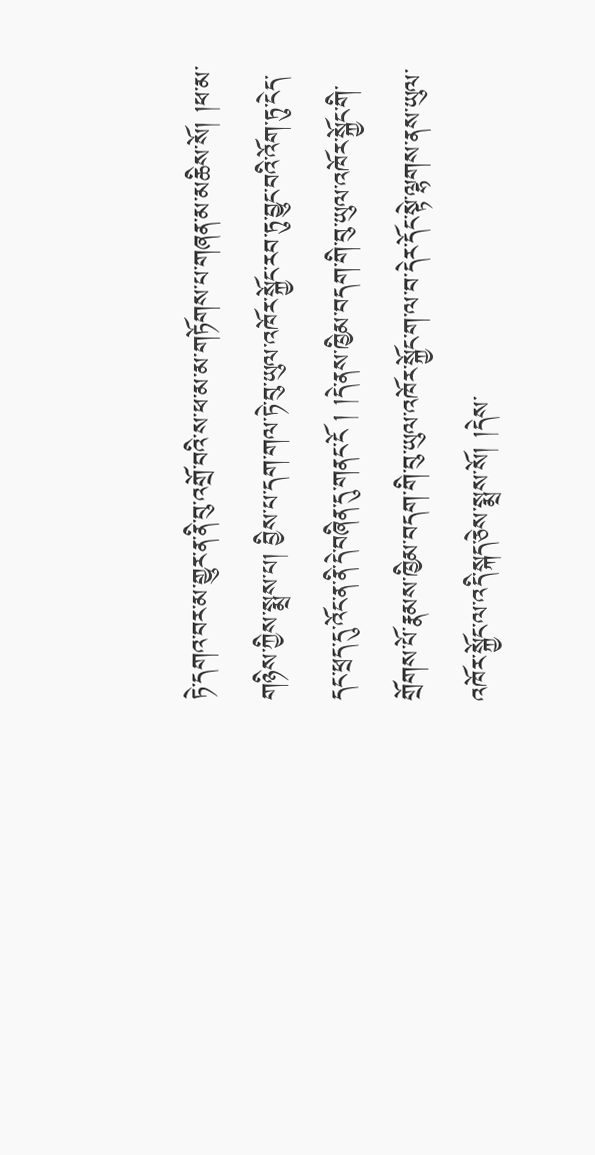ཏེ་དགའ་བར་མ་གྱུར་ན་ནི་བུ་འགྲོ་བའི་ས་ཕ་མ་མ་གཏོགས་པ་གཞན་མ་མཆིས་སོ། །ཕ་མ་གཉིས་ཀྱིས་སྨྲས་པ། བྱིས་པ་དག་གལ་ཏེ་བུ་ཡུལ་འཁོར་སྐྱོང་རབ་ཏུ་བྱུང་བའི་འོག་ཏུ་ངེད་དང་ཕྲད་དུ་འོང་ན་ནི་དེ་བཞིན་དུ་གནང་ངོ ། །དེ་ནས་ཁྱིམ་བདག་གི་བུ་ཡུལ་འཁོར་སྐྱོང་གི་གྲོགས་པོ་རྣམས་ཁྱིམ་བདག་གི་བུ་ཡུལ་འཁོར་སྐྱོང་ག་ལ་བ་དེར་དོང་སྟེ་ལྷགས་ནས་ཡུལ་འཁོར་སྐྱོང་ལ་འདི་སྐད་ཅེས་སྨྲས་སོ། །དེས་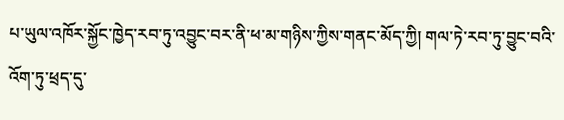པ་ཡུལ་འཁོར་སྐྱོང་ཁྱེད་རབ་ཏུ་འབྱུང་བར་ནི་ཕ་མ་གཉིས་ཀྱིས་གནང་མོད་ཀྱི། གལ་ཏེ་རབ་ཏུ་བྱུང་བའི་འོག་ཏུ་ཕྲད་དུ་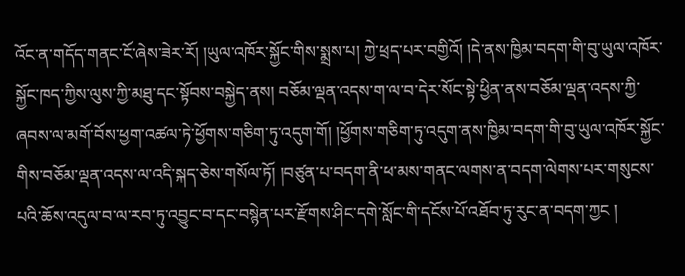འོང་ན་གདོད་གནང་ངོ་ཞེས་ཟེར་རོ། །ཡུལ་འཁོར་སྐྱོང་གིས་སྨྲས་པ། ཀྱེ་ཕྲད་པར་བགྱིའོ། །དེ་ནས་ཁྱིམ་བདག་གི་བུ་ཡུལ་འཁོར་སྐྱོང་ཁད་ཀྱིས་ལུས་ཀྱི་མཐུ་དང་སྟོབས་བསྐྱེད་ནས། བཅོམ་ལྡན་འདས་ག་ལ་བ་དེར་སོང་སྟེ་ཕྱིན་ནས་བཅོམ་ལྡན་འདས་ཀྱི་ཞབས་ལ་མགོ་བོས་ཕྱག་འཚལ་ཏེ་ཕྱོགས་གཅིག་ཏུ་འདུག་གོ། །ཕྱོགས་གཅིག་ཏུ་འདུག་ནས་ཁྱིམ་བདག་གི་བུ་ཡུལ་འཁོར་སྐྱོང་གིས་བཅོམ་ལྡན་འདས་ལ་འདི་སྐད་ཅེས་གསོལ་ཏོ། །བཙུན་པ་བདག་ནི་ཕ་མས་གནང་ལགས་ན་བདག་ལེགས་པར་གསུངས་པའི་ཆོས་འདུལ་བ་ལ་རབ་ཏུ་འབྱུང་བ་དང་བསྙེན་པར་རྫོགས་ཤིང་དགེ་སློང་གི་དངོས་པོ་འཐོབ་ཏུ་རུང་ན་བདག་ཀྱང །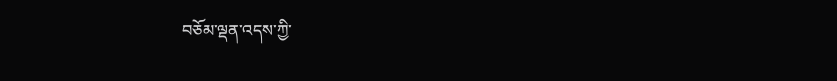བཅོམ་ལྡན་འདས་ཀྱི་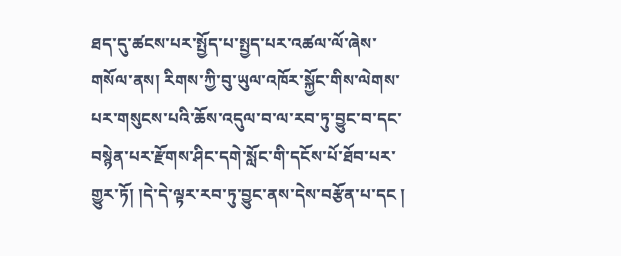ཐད་དུ་ཚངས་པར་སྤྱོད་པ་སྤྱད་པར་འཚལ་ལོ་ཞེས་གསོལ་ནས། རིགས་ཀྱི་བུ་ཡུལ་འཁོར་སྐྱོང་གིས་ལེགས་པར་གསུངས་པའི་ཆོས་འདུལ་བ་ལ་རབ་ཏུ་བྱུང་བ་དང་བསྙེན་པར་རྫོགས་ཤིང་དགེ་སློང་གི་དངོས་པོ་ཐོབ་པར་གྱུར་ཏོ། །དེ་དེ་ལྟར་རབ་ཏུ་བྱུང་ནས་དེས་བརྩོན་པ་དང །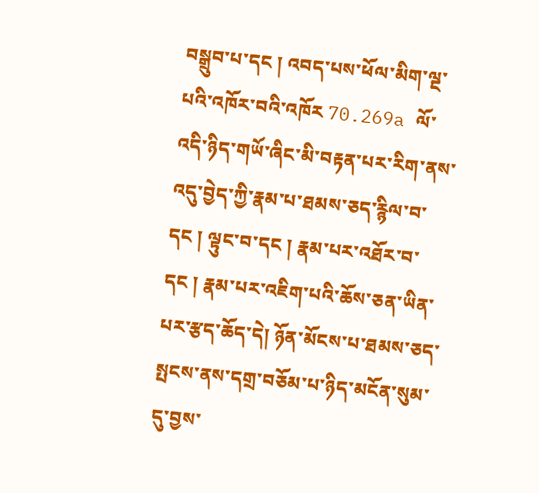བསྒྲུབ་པ་དང ། འབད་པས་ཕོལ་མིག་ལྔ་པའི་འཁོར་བའི་འཁོར 70.269a ལོ་འདི་ཉིད་གཡོ་ཞིང་མི་བརྟན་པར་རིག་ནས་འདུ་བྱེད་ཀྱི་རྣམ་པ་ཐམས་ཅད་རྙིལ་བ་དང ། ལྟུང་བ་དང ། རྣམ་པར་འཐོར་བ་དང ། རྣམ་པར་འཇིག་པའི་ཆོས་ཅན་ཡིན་པར་རྩད་ཆོད་དེ། ཉོན་མོངས་པ་ཐམས་ཅད་སྤངས་ནས་དགྲ་བཅོམ་པ་ཉིད་མངོན་སུམ་དུ་བྱས་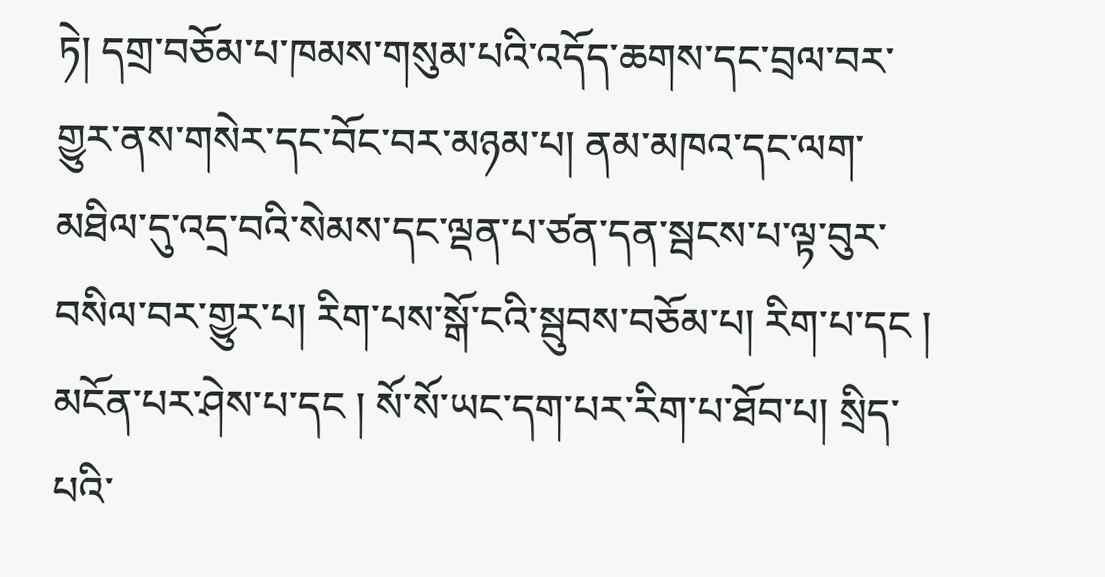ཏེ། དགྲ་བཅོམ་པ་ཁམས་གསུམ་པའི་འདོད་ཆགས་དང་བྲལ་བར་གྱུར་ནས་གསེར་དང་བོང་བར་མཉམ་པ། ནམ་མཁའ་དང་ལག་མཐིལ་དུ་འདྲ་བའི་སེམས་དང་ལྡན་པ་ཙན་དན་སྦངས་པ་ལྟ་བུར་བསིལ་བར་གྱུར་པ། རིག་པས་སྒོ་ངའི་སྦུབས་བཅོམ་པ། རིག་པ་དང ། མངོན་པར་ཤེས་པ་དང ། སོ་སོ་ཡང་དག་པར་རིག་པ་ཐོབ་པ། སྲིད་པའི་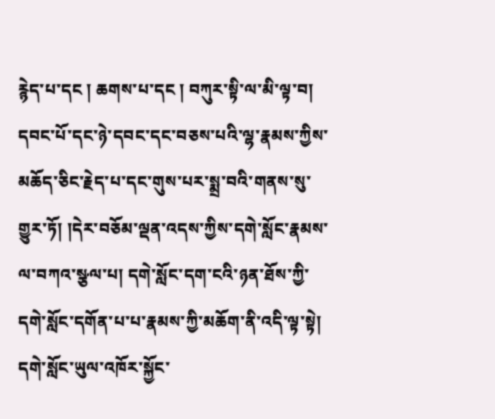རྙེད་པ་དང ། ཆགས་པ་དང ། བཀུར་སྟི་ལ་མི་ལྟ་བ། དབང་པོ་དང་ཉེ་དབང་དང་བཅས་པའི་ལྷ་རྣམས་ཀྱིས་མཆོད་ཅིང་རྗེད་པ་དང་གུས་པར་སྨྲ་བའི་གནས་སུ་གྱུར་ཏོ། །དེར་བཅོམ་ལྡན་འདས་ཀྱིས་དགེ་སློང་རྣམས་ལ་བཀའ་སྩལ་པ། དགེ་སློང་དག་ངའི་ཉན་ཐོས་ཀྱི་དགེ་སློང་དགོན་པ་པ་རྣམས་ཀྱི་མཆོག་ནི་འདི་ལྟ་སྟེ། དགེ་སློང་ཡུལ་འཁོར་སྐྱོང་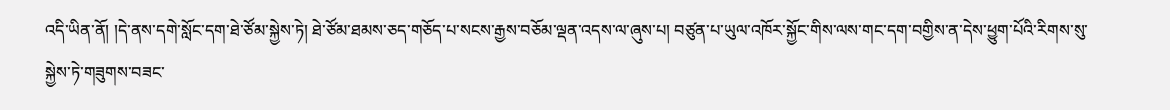འདི་ཡིན་ནོ། །དེ་ནས་དགེ་སློང་དག་ཐེ་ཙོམ་སྐྱེས་ཏེ། ཐེ་ཙོམ་ཐམས་ཅད་གཅོད་པ་སངས་རྒྱས་བཅོམ་ལྡན་འདས་ལ་ཞུས་པ། བཙུན་པ་ཡུལ་འཁོར་སྐྱོང་གིས་ལས་གང་དག་བགྱིས་ན་དེས་ཕྱུག་པོའི་རིགས་སུ་སྐྱེས་ཏེ་གཟུགས་བཟང་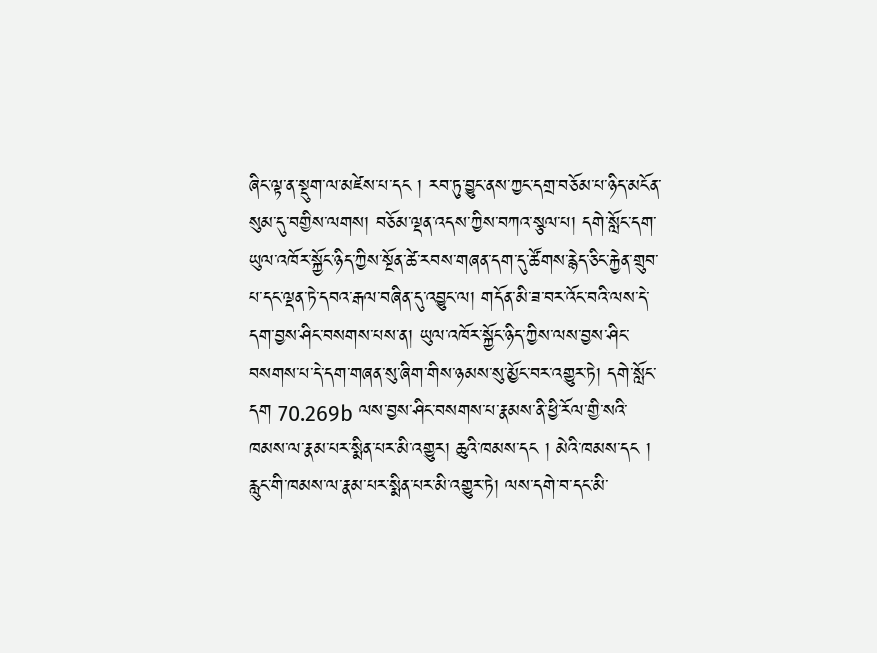ཞིང་ལྟ་ན་སྡུག་ལ་མཛེས་པ་དང ། རབ་ཏུ་བྱུང་ནས་ཀྱང་དགྲ་བཅོམ་པ་ཉིད་མངོན་སུམ་དུ་བགྱིས་ལགས། བཅོམ་ལྡན་འདས་ཀྱིས་བཀའ་སྩལ་པ། དགེ་སློང་དག་ཡུལ་འཁོར་སྐྱོང་ཉིད་ཀྱིས་སྔོན་ཚེ་རབས་གཞན་དག་དུ་ཚོགས་རྙེད་ཅིང་རྐྱེན་གྲུབ་པ་དང་ལྡན་ཏེ་དབའ་རྒལ་བཞིན་དུ་འབྱུང་ལ། གདོན་མི་ཟ་བར་འོང་བའི་ལས་དེ་དག་བྱས་ཤིང་བསགས་པས་ན། ཡུལ་འཁོར་སྐྱོང་ཉིད་ཀྱིས་ལས་བྱས་ཤིང་བསགས་པ་དེ་དག་གཞན་སུ་ཞིག་གིས་ཉམས་སུ་མྱོང་བར་འགྱུར་ཏེ། དགེ་སློང་དག 70.269b ལས་བྱས་ཤིང་བསགས་པ་རྣམས་ནི་ཕྱི་རོལ་གྱི་སའི་ཁམས་ལ་རྣམ་པར་སྨིན་པར་མི་འགྱུར། ཆུའི་ཁམས་དང ། མེའི་ཁམས་དང ། རླུང་གི་ཁམས་ལ་རྣམ་པར་སྨིན་པར་མི་འགྱུར་ཏེ། ལས་དགེ་བ་དང་མི་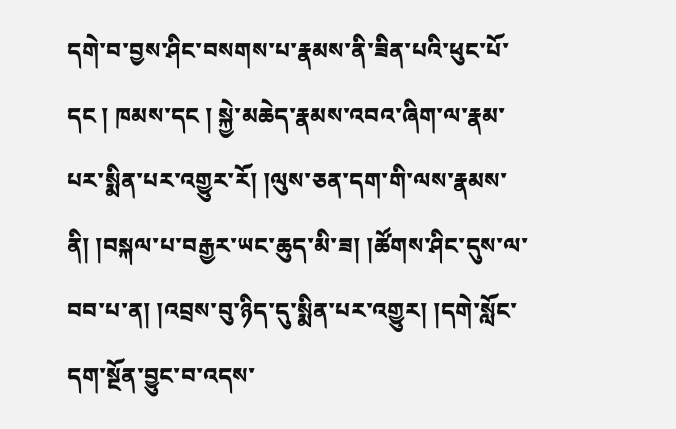དགེ་བ་བྱས་ཤིང་བསགས་པ་རྣམས་ནི་ཟིན་པའི་ཕུང་པོ་དང ། ཁམས་དང ། སྐྱེ་མཆེད་རྣམས་འབའ་ཞིག་ལ་རྣམ་པར་སྨིན་པར་འགྱུར་རོ། །ལུས་ཅན་དག་གི་ལས་རྣམས་ནི། །བསྐལ་པ་བརྒྱར་ཡང་ཆུད་མི་ཟ། །ཚོགས་ཤིང་དུས་ལ་བབ་པ་ན། །འབྲས་བུ་ཉིད་དུ་སྨིན་པར་འགྱུར། །དགེ་སློང་དག་སྔོན་བྱུང་བ་འདས་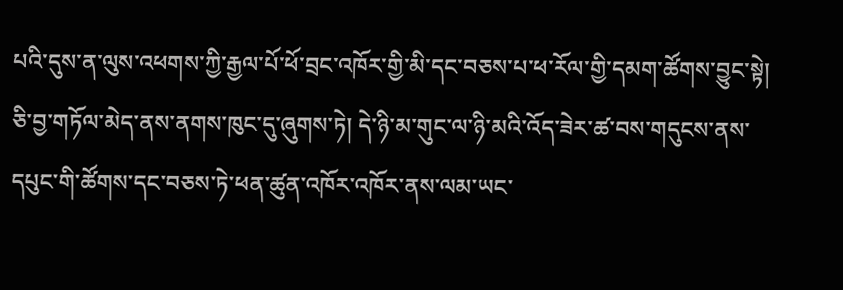པའི་དུས་ན་ལུས་འཕགས་ཀྱི་རྒྱལ་པོ་ཕོ་བྲང་འཁོར་གྱི་མི་དང་བཅས་པ་ཕ་རོལ་གྱི་དམག་ཚོགས་བྱུང་སྟེ། ཅི་བྱ་གཏོལ་མེད་ནས་ནགས་ཁུང་དུ་ཞུགས་ཏེ། དེ་ཉི་མ་གུང་ལ་ཉི་མའི་འོད་ཟེར་ཚ་བས་གདུངས་ནས་དཔུང་གི་ཚོགས་དང་བཅས་ཏེ་ཕན་ཚུན་འཁོར་འཁོར་ནས་ལམ་ཡང་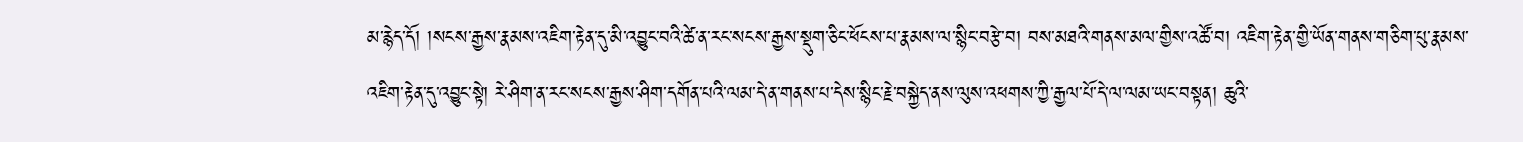མ་རྙེད་དོ། །སངས་རྒྱས་རྣམས་འཇིག་རྟེན་དུ་མི་འབྱུང་བའི་ཚེ་ན་རང་སངས་རྒྱས་སྡུག་ཅིང་ཕོངས་པ་རྣམས་ལ་སྙིང་བརྩེ་བ། བས་མཐའི་གནས་མལ་གྱིས་འཚོ་བ། འཇིག་རྟེན་གྱི་ཡོན་གནས་གཅིག་པུ་རྣམས་འཇིག་རྟེན་དུ་འབྱུང་སྟེ། རེ་ཤིག་ན་རང་སངས་རྒྱས་ཤིག་དགོན་པའི་ལམ་དེ་ན་གནས་པ་དེས་སྙིང་རྗེ་བསྐྱེད་ནས་ལུས་འཕགས་ཀྱི་རྒྱལ་པོ་དེ་ལ་ལམ་ཡང་བསྟན། ཆུའི་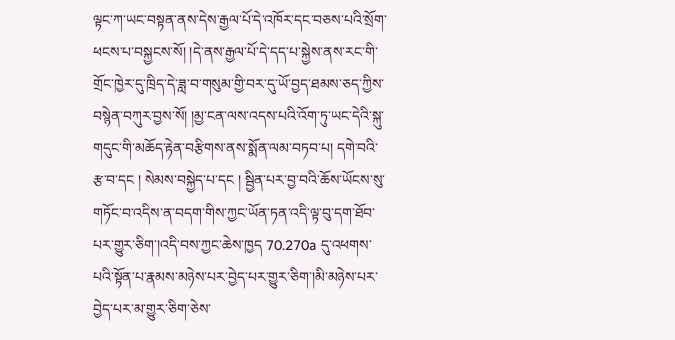ལྟང་ཀ་ཡང་བསྟན་ནས་དེས་རྒྱལ་པོ་དེ་འཁོར་དང་བཅས་པའི་སྲོག་ཕངས་པ་བསྐྱངས་སོ། །དེ་ནས་རྒྱལ་པོ་དེ་དད་པ་སྐྱེས་ནས་རང་གི་གྲོང་ཁྱེར་དུ་ཁྲིད་དེ་ཟླ་བ་གསུམ་གྱི་བར་དུ་ཡོ་བྱད་ཐམས་ཅད་ཀྱིས་བསྙེན་བཀུར་བྱས་སོ། །མྱ་ངན་ལས་འདས་པའི་འོག་ཏུ་ཡང་དེའི་སྐུ་གདུང་གི་མཆོད་རྟེན་བརྩིགས་ནས་སྨོན་ལམ་བཏབ་པ། དགེ་བའི་རྩ་བ་དང ། སེམས་བསྐྱེད་པ་དང ། སྦྱིན་པར་བྱ་བའི་ཆོས་ཡོངས་སུ་གཏོང་བ་འདིས་ན་བདག་གིས་ཀྱང་ཡོན་ཏན་འདི་ལྟ་བུ་དག་ཐོབ་པར་གྱུར་ཅིག་།འདི་བས་ཀྱང་ཆེས་ཁྱད 70.270a དུ་འཕགས་པའི་སྟོན་པ་རྣམས་མཉེས་པར་བྱེད་པར་གྱུར་ཅིག་།མི་མཉེས་པར་བྱེད་པར་མ་གྱུར་ཅིག་ཅེས་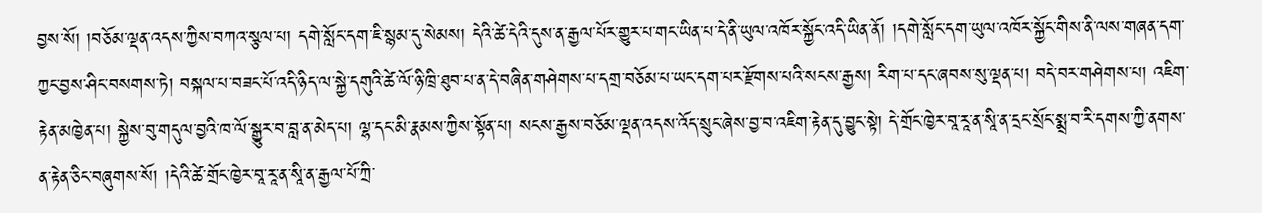བྱས་སོ། །བཅོམ་ལྡན་འདས་ཀྱིས་བཀའ་སྩལ་པ། དགེ་སློང་དག་ཇི་སྙམ་དུ་སེམས། དེའི་ཚེ་དེའི་དུས་ན་རྒྱལ་པོར་གྱུར་པ་གང་ཡིན་པ་དེ་ནི་ཡུལ་འཁོར་སྐྱོང་འདི་ཡིན་ནོ། །དགེ་སློང་དག་ཡུལ་འཁོར་སྐྱོང་གིས་ནི་ལས་གཞན་དག་ཀྱང་བྱས་ཤིང་བསགས་ཏེ། བསྐལ་པ་བཟང་པོ་འདི་ཉིད་ལ་སྐྱེ་དགུའི་ཚེ་ལོ་ཉི་ཁྲི་ཐུབ་པ་ན་དེ་བཞིན་གཤེགས་པ་དགྲ་བཅོམ་པ་ཡང་དག་པར་རྫོགས་པའི་སངས་རྒྱས། རིག་པ་དང་ཞབས་སུ་ལྡན་པ། བདེ་བར་གཤེགས་པ། འཇིག་རྟེན་མཁྱེན་པ། སྐྱེས་བུ་གདུལ་བྱའི་ཁ་ལོ་སྒྱུར་བ་བླ་ན་མེད་པ། ལྷ་དང་མི་རྣམས་ཀྱིས་སྟོན་པ། སངས་རྒྱས་བཅོམ་ལྡན་འདས་འོད་སྲུང་ཞེས་བྱ་བ་འཇིག་རྟེན་དུ་བྱུང་སྟེ། དེ་གྲོང་ཁྱེར་བཱ་རཱ་ན་སཱི་ན་དྲང་སྲོང་སྨྲ་བ་རི་དགས་ཀྱི་ནགས་ན་རྟེན་ཅིང་བཞུགས་སོ། །དེའི་ཚེ་གྲོང་ཁྱེར་བཱ་རཱ་ན་སཱི་ན་རྒྱལ་པོ་ཀྲི་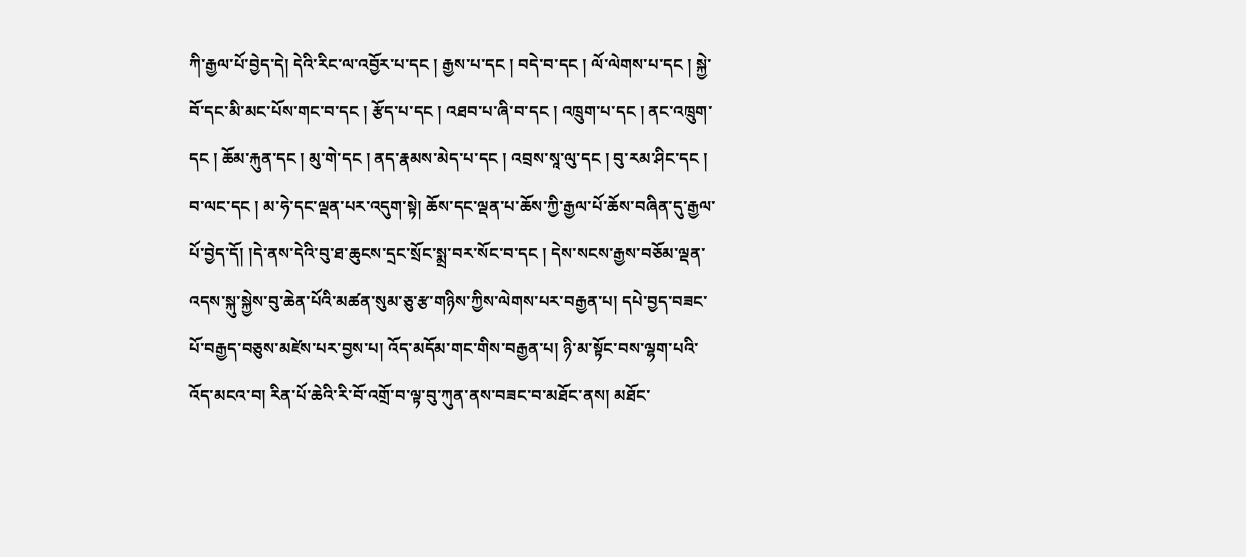ཀི་རྒྱལ་པོ་བྱེད་དེ། དེའི་རིང་ལ་འབྱོར་པ་དང ། རྒྱས་པ་དང ། བདེ་བ་དང ། ལོ་ལེགས་པ་དང ། སྐྱེ་བོ་དང་མི་མང་པོས་གང་བ་དང ། རྩོད་པ་དང ། འཐབ་པ་ཞི་བ་དང ། འཁྲུག་པ་དང ། ནང་འཁྲུག་དང ། ཆོམ་རྐུན་དང ། མུ་གེ་དང ། ནད་རྣམས་མེད་པ་དང ། འབྲས་སཱ་ལུ་དང ། བུ་རམ་ཤིང་དང ། བ་ལང་དང ། མ་ཧེ་དང་ལྡན་པར་འདུག་སྟེ། ཆོས་དང་ལྡན་པ་ཆོས་ཀྱི་རྒྱལ་པོ་ཆོས་བཞིན་དུ་རྒྱལ་པོ་བྱེད་དོ། །དེ་ནས་དེའི་བུ་ཐ་ཆུངས་དྲང་སྲོང་སྨྲ་བར་སོང་བ་དང ། དེས་སངས་རྒྱས་བཅོམ་ལྡན་འདས་སྐུ་སྐྱེས་བུ་ཆེན་པོའི་མཚན་སུམ་ཅུ་རྩ་གཉིས་ཀྱིས་ལེགས་པར་བརྒྱན་པ། དཔེ་བྱད་བཟང་པོ་བརྒྱད་བཅུས་མཛེས་པར་བྱས་པ། འོད་མདོམ་གང་གིས་བརྒྱན་པ། ཉི་མ་སྟོང་བས་ལྷག་པའི་འོད་མངའ་བ། རིན་པོ་ཆེའི་རི་བོ་འགྲོ་བ་ལྟ་བུ་ཀུན་ནས་བཟང་བ་མཐོང་ནས། མཐོང་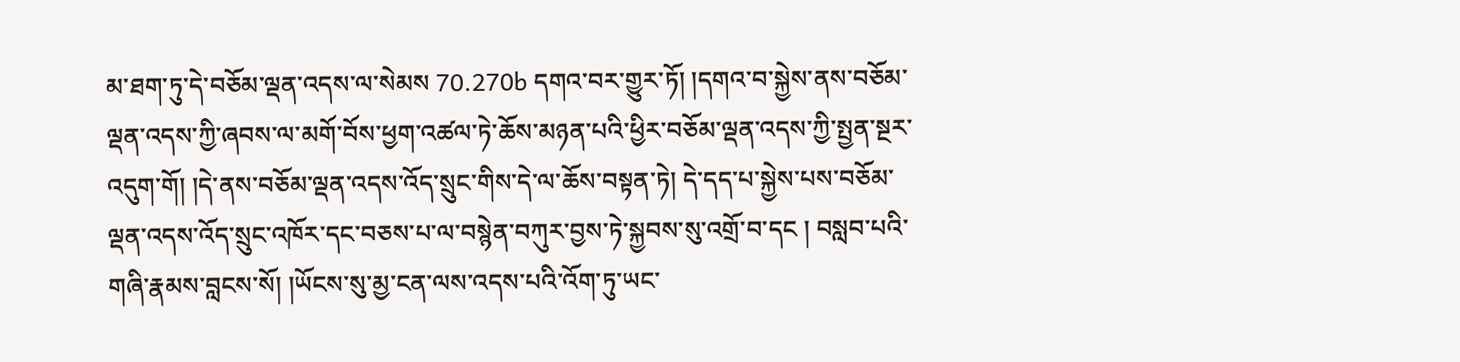མ་ཐག་ཏུ་དེ་བཅོམ་ལྡན་འདས་ལ་སེམས 70.270b དགའ་བར་གྱུར་ཏོ། །དགའ་བ་སྐྱེས་ནས་བཅོམ་ལྡན་འདས་ཀྱི་ཞབས་ལ་མགོ་བོས་ཕྱག་འཚལ་ཏེ་ཆོས་མཉན་པའི་ཕྱིར་བཅོམ་ལྡན་འདས་ཀྱི་སྤྱན་སྔར་འདུག་གོ། །དེ་ནས་བཅོམ་ལྡན་འདས་འོད་སྲུང་གིས་དེ་ལ་ཆོས་བསྟན་ཏེ། དེ་དད་པ་སྐྱེས་པས་བཅོམ་ལྡན་འདས་འོད་སྲུང་འཁོར་དང་བཅས་པ་ལ་བསྙེན་བཀུར་བྱས་ཏེ་སྐྱབས་སུ་འགྲོ་བ་དང ། བསླབ་པའི་གཞི་རྣམས་བླངས་སོ། །ཡོངས་སུ་མྱ་ངན་ལས་འདས་པའི་འོག་ཏུ་ཡང་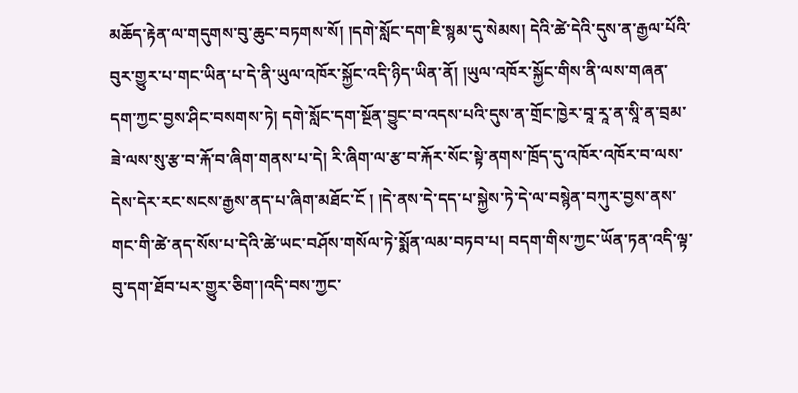མཆོད་རྟེན་ལ་གདུགས་བུ་ཆུང་བཏགས་སོ། །དགེ་སློང་དག་ཇི་སྙམ་དུ་སེམས། དེའི་ཚེ་དེའི་དུས་ན་རྒྱལ་པོའི་བུར་གྱུར་པ་གང་ཡིན་པ་དེ་ནི་ཡུལ་འཁོར་སྐྱོང་འདི་ཉིད་ཡིན་ནོ། །ཡུལ་འཁོར་སྐྱོང་གིས་ནི་ལས་གཞན་དག་ཀྱང་བྱས་ཤིང་བསགས་ཏེ། དགེ་སློང་དག་སྔོན་བྱུང་བ་འདས་པའི་དུས་ན་གྲོང་ཁྱེར་བཱ་རཱ་ན་སཱི་ན་བྲམ་ཟེ་ལས་སུ་རྩ་བ་རྐོ་བ་ཞིག་གནས་པ་དེ། རི་ཞིག་ལ་རྩ་བ་རྐོར་སོང་སྟེ་ནགས་ཁྲོད་དུ་འཁོར་འཁོར་བ་ལས་དེས་དེར་རང་སངས་རྒྱས་ནད་པ་ཞིག་མཐོང་ངོ ། །དེ་ནས་དེ་དད་པ་སྐྱེས་ཏེ་དེ་ལ་བསྙེན་བཀུར་བྱས་ནས་གང་གི་ཚེ་ནད་སོས་པ་དེའི་ཚེ་ཡང་བཤོས་གསོལ་ཏེ་སྨོན་ལམ་བཏབ་པ། བདག་གིས་ཀྱང་ཡོན་ཏན་འདི་ལྟ་བུ་དག་ཐོབ་པར་གྱུར་ཅིག་།འདི་བས་ཀྱང་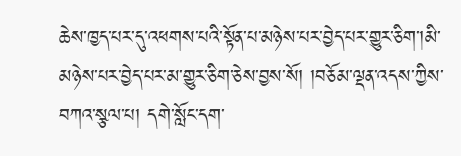ཆེས་ཁྱད་པར་དུ་འཕགས་པའི་སྟོན་པ་མཉེས་པར་བྱེད་པར་གྱུར་ཅིག་།མི་མཉེས་པར་བྱེད་པར་མ་གྱུར་ཅིག་ཅེས་བྱས་སོ། །བཅོམ་ལྡན་འདས་ཀྱིས་བཀའ་སྩལ་པ། དགེ་སློང་དག་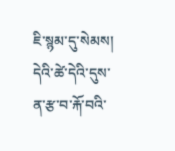ཇི་སྙམ་དུ་སེམས། དེའི་ཚེ་དེའི་དུས་ན་རྩ་བ་རྐོ་བའི་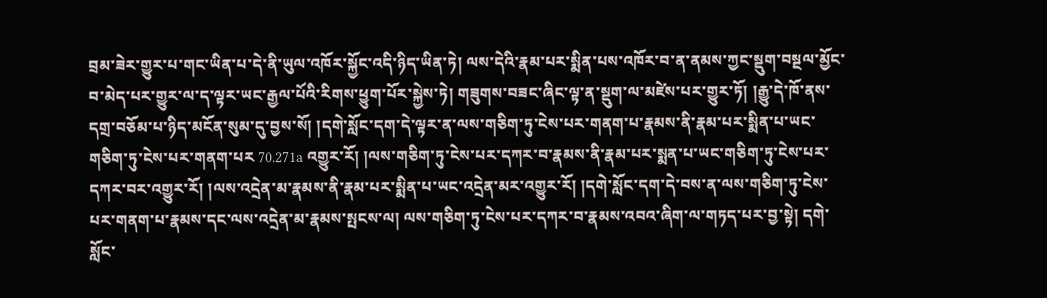བྲམ་ཟེར་གྱུར་པ་གང་ཡིན་པ་དེ་ནི་ཡུལ་འཁོར་སྐྱོང་འདི་ཉིད་ཡིན་ཏེ། ལས་དེའི་རྣམ་པར་སྨིན་པས་འཁོར་བ་ན་ནམས་ཀྱང་སྡུག་བསྔལ་མྱོང་བ་མེད་པར་གྱུར་ལ་ད་ལྟར་ཡང་རྒྱལ་པོའི་རིགས་ཕྱུག་པོར་སྐྱེས་ཏེ། གཟུགས་བཟང་ཞིང་ལྟ་ན་སྡུག་ལ་མཛེས་པར་གྱུར་ཏོ། །རྒྱུ་དེ་ཁོ་ནས་དགྲ་བཅོམ་པ་ཉིད་མངོན་སུམ་དུ་བྱས་སོ། །དགེ་སློང་དག་དེ་ལྟར་ན་ལས་གཅིག་ཏུ་ངེས་པར་གནག་པ་རྣམས་ནི་རྣམ་པར་སྨིན་པ་ཡང་གཅིག་ཏུ་ངེས་པར་གནག་པར 70.271a འགྱུར་རོ། །ལས་གཅིག་ཏུ་ངེས་པར་དཀར་བ་རྣམས་ནི་རྣམ་པར་སྨན་པ་ཡང་གཅིག་ཏུ་ངེས་པར་དཀར་བར་འགྱུར་རོ། །ལས་འདྲེན་མ་རྣམས་ནི་རྣམ་པར་སྨིན་པ་ཡང་འདྲེན་མར་འགྱུར་རོ། །དགེ་སློང་དག་དེ་བས་ན་ལས་གཅིག་ཏུ་ངེས་པར་གནག་པ་རྣམས་དང་ལས་འདྲེན་མ་རྣམས་སྤངས་ལ། ལས་གཅིག་ཏུ་ངེས་པར་དཀར་བ་རྣམས་འབའ་ཞིག་ལ་གཏད་པར་བྱ་སྟེ། དགེ་སློང་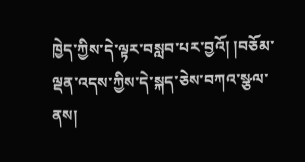ཁྱེད་ཀྱིས་དེ་ལྟར་བསླབ་པར་བྱའོ། །བཅོམ་ལྡན་འདས་ཀྱིས་དེ་སྐད་ཅེས་བཀའ་སྩལ་ནས།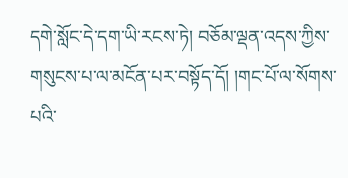དགེ་སློང་དེ་དག་ཡི་རངས་ཏེ། བཅོམ་ལྡན་འདས་ཀྱིས་གསུངས་པ་ལ་མངོན་པར་བསྟོད་དོ། །གང་པོ་ལ་སོགས་པའི་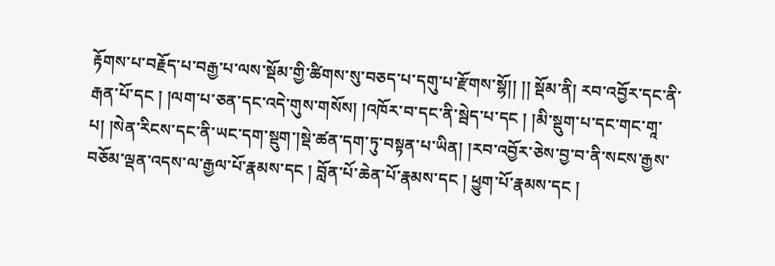རྟོགས་པ་བརྗོད་པ་བརྒྱ་པ་ལས་སྡོམ་གྱི་ཚིགས་སུ་བཅད་པ་དགུ་པ་རྫོགས་སྷོ།། །། སྡོམ་ནི། རབ་འབྱོར་དང་ནི་རྒན་པོ་དང ། །ལག་པ་ཅན་དང་འདེ་གུས་གསོས། །འཁོར་བ་དང་ནི་སྦེད་པ་དང ། །མི་སྡུག་པ་དང་གང་གཱ་པ། །སེན་རིངས་དང་ནི་ཡང་དག་སྡུག་།སྡེ་ཚན་དག་ཏུ་བསྟན་པ་ཡིན། །རབ་འབྱོར་ཅེས་བྱ་བ་ནི་སངས་རྒྱས་བཅོམ་ལྡན་འདས་ལ་རྒྱལ་པོ་རྣམས་དང ། བློན་པོ་ཆེན་པོ་རྣམས་དང ། ཕྱུག་པོ་རྣམས་དང །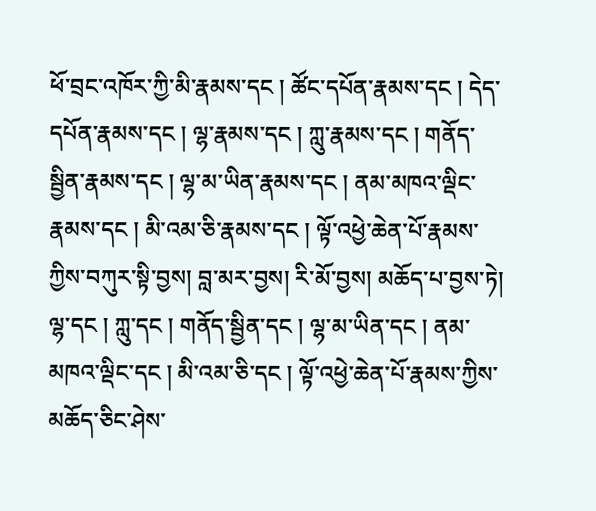ཕོ་བྲང་འཁོར་ཀྱི་མི་རྣམས་དང ། ཚོང་དཔོན་རྣམས་དང ། དེད་དཔོན་རྣམས་དང ། ལྷ་རྣམས་དང ། ཀླུ་རྣམས་དང ། གནོད་སྦྱིན་རྣམས་དང ། ལྷ་མ་ཡིན་རྣམས་དང ། ནམ་མཁའ་ལྡིང་རྣམས་དང ། མི་འམ་ཅི་རྣམས་དང ། ལྟོ་འཕྱེ་ཆེན་པོ་རྣམས་ཀྱིས་བཀུར་སྟི་བྱས། བླ་མར་བྱས། རི་མོ་བྱས། མཆོད་པ་བྱས་ཏེ། ལྷ་དང ། ཀླུ་དང ། གནོད་སྦྱིན་དང ། ལྷ་མ་ཡིན་དང ། ནམ་མཁའ་ལྡིང་དང ། མི་འམ་ཅི་དང ། ལྟོ་འཕྱེ་ཆེན་པོ་རྣམས་ཀྱིས་མཆོད་ཅིང་ཤེས་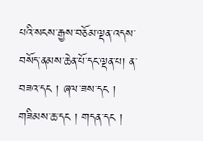པའི་སངས་རྒྱས་བཅོམ་ལྡན་འདས་བསོད་ནམས་ཆེན་པོ་དང་ལྡན་པ། ན་བཟའ་དང ། ཞལ་ཟས་དང ། གཟིམས་ཆ་དང ། གདན་དང །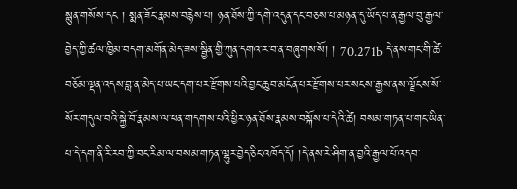སྙུན་གསོས་དང ། སྨན་ཟོང་རྣམས་བརྙེས་པ། ཉན་ཐོས་ཀྱི་དགེ་འདུན་དང་བཅས་པ་མཉན་དུ་ཡོད་པ་ན་རྒྱལ་བུ་རྒྱལ་བྱེད་ཀྱི་ཚལ་ཁྱིམ་བདག་མགོན་མེད་ཟས་སྦྱིན་གྱི་ཀུན་དགའ་ར་བ་ན་བཞུགས་སོ། ། 70.271b དེ་ནས་གང་གི་ཚེ་བཅོམ་ལྡན་འདས་བླ་ན་མེད་པ་ཡང་དག་པར་རྫོགས་པའི་བྱང་ཆུབ་མངོན་པར་རྫོགས་པར་སངས་རྒྱས་ནས་ལྗོངས་སོ་སོར་གདུལ་བའི་སྐྱེ་བོ་རྣམས་ལ་ཕན་གདགས་པའི་ཕྱིར་ཉན་ཐོས་རྣམས་བསྐོས་པ་དེའི་ཚེ། བསམ་གཏན་པ་གང་ཡིན་པ་དེ་དག་ནི་རི་རབ་ཀྱི་བང་རིམ་ལ་བསམ་གཏན་ལྷུར་བྱེད་ཅིང་འཁོད་དོ། །དེ་ནས་རེ་ཤིག་ན་བྱའི་རྒྱལ་པོ་འདབ་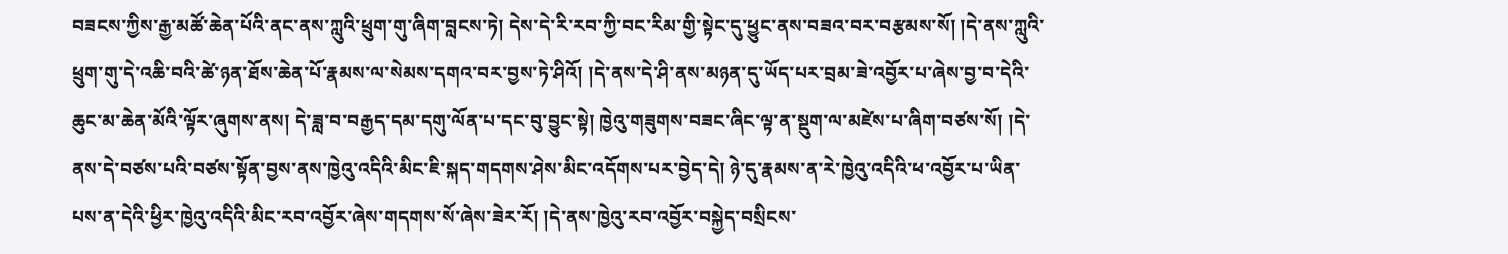བཟངས་ཀྱིས་རྒྱ་མཚོ་ཆེན་པོའི་ནང་ནས་ཀླུའི་ཕྲུག་གུ་ཞིག་བླངས་ཏེ། དེས་དེ་རི་རབ་ཀྱི་བང་རིམ་གྱི་སྟེང་དུ་ཕྱུང་ནས་བཟའ་བར་བརྩམས་སོ། །དེ་ནས་ཀླུའི་ཕྲུག་གུ་དེ་འཆི་བའི་ཚེ་ཉན་ཐོས་ཆེན་པོ་རྣམས་ལ་སེམས་དགའ་བར་བྱས་ཏེ་ཤིའོ། །དེ་ནས་དེ་ཤི་ནས་མཉན་དུ་ཡོད་པར་བྲམ་ཟེ་འབྱོར་པ་ཞེས་བྱ་བ་དེའི་ཆུང་མ་ཆེན་མོའི་ལྟོར་ཞུགས་ནས། དེ་ཟླ་བ་བརྒྱད་དམ་དགུ་ལོན་པ་དང་བུ་བྱུང་སྟེ། ཁྱེའུ་གཟུགས་བཟང་ཞིང་ལྟ་ན་སྡུག་ལ་མཛེས་པ་ཞིག་བཙས་སོ། །དེ་ནས་དེ་བཙས་པའི་བཙས་སྟོན་བྱས་ནས་ཁྱེའུ་འདིའི་མིང་ཇི་སྐད་གདགས་ཤེས་མིང་འདོགས་པར་བྱེད་དེ། ཉེ་དུ་རྣམས་ན་རེ་ཁྱེའུ་འདིའི་ཕ་འབྱོར་པ་ཡིན་པས་ན་དེའི་ཕྱིར་ཁྱེའུ་འདིའི་མིང་རབ་འབྱོར་ཞེས་གདགས་སོ་ཞེས་ཟེར་རོ། །དེ་ནས་ཁྱེའུ་རབ་འབྱོར་བསྐྱེད་བསྲིངས་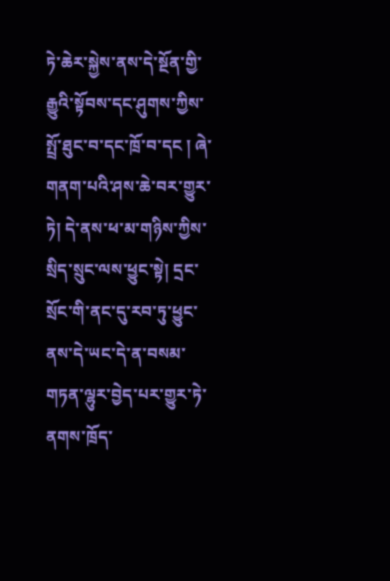ཏེ་ཆེར་སྐྱེས་ནས་དེ་སྔོན་གྱི་རྒྱུའི་སྟོབས་དང་ཤུགས་ཀྱིས་སྤྲོ་ཐུང་བ་དང་ཁྲོ་བ་དང ། ཞེ་གནག་པའི་ཤས་ཆེ་བར་གྱུར་ཏེ། དེ་ནས་ཕ་མ་གཉིས་ཀྱིས་སྲིད་སྲུང་ལས་ཕྱུང་སྟེ། དྲང་སྲོང་གི་ནང་དུ་རབ་ཏུ་ཕྱུང་ནས་དེ་ཡང་དེ་ན་བསམ་གཏན་ལྷུར་བྱེད་པར་གྱུར་ཏེ་ནགས་ཁྲོད་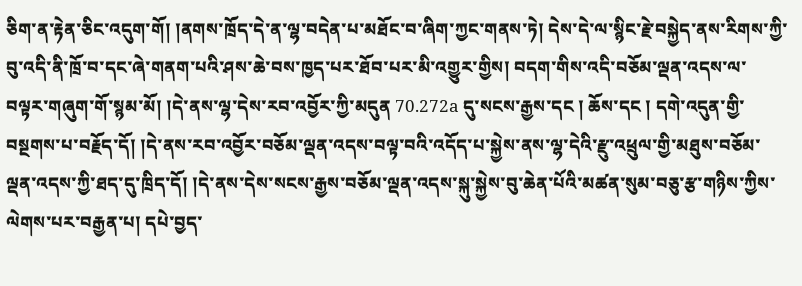ཅིག་ན་རྟེན་ཅིང་འདུག་གོ། །ནགས་ཁྲོད་དེ་ན་ལྷ་བདེན་པ་མཐོང་བ་ཞིག་ཀྱང་གནས་ཏེ། དེས་དེ་ལ་སྙིང་རྗེ་བསྐྱེད་ནས་རིགས་ཀྱི་བུ་འདི་ནི་ཁྲོ་བ་དང་ཞེ་གནག་པའི་ཤས་ཆེ་བས་ཁྱད་པར་ཐོབ་པར་མི་འགྱུར་གྱིས། བདག་གིས་འདི་བཅོམ་ལྡན་འདས་ལ་བལྟར་གཞུག་གོ་སྙམ་མོ། །དེ་ནས་ལྷ་དེས་རབ་འབྱོར་ཀྱི་མདུན 70.272a དུ་སངས་རྒྱས་དང ། ཆོས་དང ། དགེ་འདུན་གྱི་བསྔགས་པ་བརྗོད་དོ། །དེ་ནས་རབ་འབྱོར་བཅོམ་ལྡན་འདས་བལྟ་བའི་འདོད་པ་སྐྱེས་ནས་ལྷ་དེའི་རྫུ་འཕྲུལ་གྱི་མཐུས་བཅོམ་ལྡན་འདས་ཀྱི་ཐད་དུ་ཁྲིད་དོ། །དེ་ནས་དེས་སངས་རྒྱས་བཅོམ་ལྡན་འདས་སྐུ་སྐྱེས་བུ་ཆེན་པོའི་མཚན་སུམ་བཅུ་རྩ་གཉིས་ཀྱིས་ལེགས་པར་བརྒྱན་པ། དཔེ་བྱད་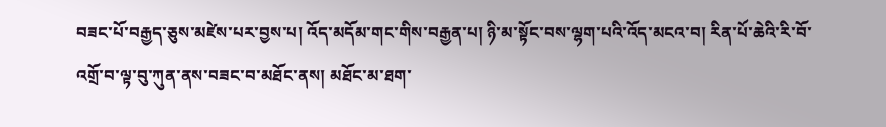བཟང་པོ་བརྒྱད་ཅུས་མཛེས་པར་བྱས་པ། འོད་མདོམ་གང་གིས་བརྒྱན་པ། ཉི་མ་སྟོང་བས་ལྷག་པའི་འོད་མངའ་བ། རིན་པོ་ཆེའི་རི་བོ་འགྲོ་བ་ལྟ་བུ་ཀུན་ནས་བཟང་བ་མཐོང་ནས། མཐོང་མ་ཐག་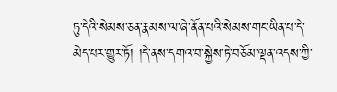ཏུ་དེའི་སེམས་ཅན་རྣམས་ལ་ཞེ་ནོན་པའི་སེམས་གང་ཡིན་པ་དེ་མེད་པར་གྱུར་ཏོ། །དེ་ནས་དགའ་བ་སྐྱེས་ཏེ་བཅོམ་ལྡན་འདས་ཀྱི་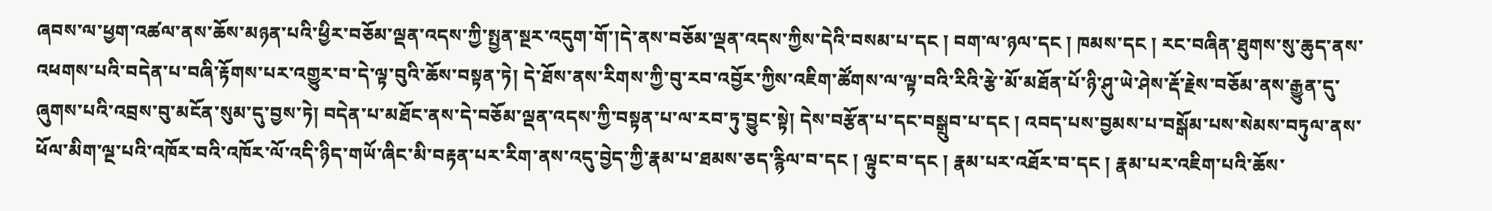ཞབས་ལ་ཕྱག་འཚལ་ནས་ཆོས་མཉན་པའི་ཕྱིར་བཅོམ་ལྡན་འདས་ཀྱི་སྤྱན་སྔར་འདུག་གོ་།དེ་ནས་བཅོམ་ལྡན་འདས་ཀྱིས་དེའི་བསམ་པ་དང ། བག་ལ་ཉལ་དང ། ཁམས་དང ། རང་བཞིན་ཐུགས་སུ་ཆུད་ནས་འཕགས་པའི་བདེན་པ་བཞི་རྟོགས་པར་འགྱུར་བ་དེ་ལྟ་བུའི་ཆོས་བསྟན་ཏེ། དེ་ཐོས་ནས་རིགས་ཀྱི་བུ་རབ་འབྱོར་ཀྱིས་འཇིག་ཚོགས་ལ་ལྟ་བའི་རིའི་རྩེ་མོ་མཐོན་པོ་ཉི་ཤུ་ཡེ་ཤེས་རྡོ་རྗེས་བཅོམ་ནས་རྒྱུན་དུ་ཞུགས་པའི་འབྲས་བུ་མངོན་སུམ་དུ་བྱས་ཏེ། བདེན་པ་མཐོང་ནས་དེ་བཅོམ་ལྡན་འདས་ཀྱི་བསྟན་པ་ལ་རབ་ཏུ་བྱུང་སྟེ། དེས་བརྩོན་པ་དང་བསྒྲུབ་པ་དང ། འབད་པས་བྱམས་པ་བསྒོམ་པས་སེམས་བཏུལ་ནས་ཕོལ་མིག་ལྔ་པའི་འཁོར་བའི་འཁོར་ལོ་འདི་ཉིད་གཡོ་ཞིང་མི་བརྟན་པར་རིག་ནས་འདུ་བྱེད་ཀྱི་རྣམ་པ་ཐམས་ཅད་རྙིལ་བ་དང ། ལྟུང་བ་དང ། རྣམ་པར་འཐོར་བ་དང ། རྣམ་པར་འཇིག་པའི་ཆོས་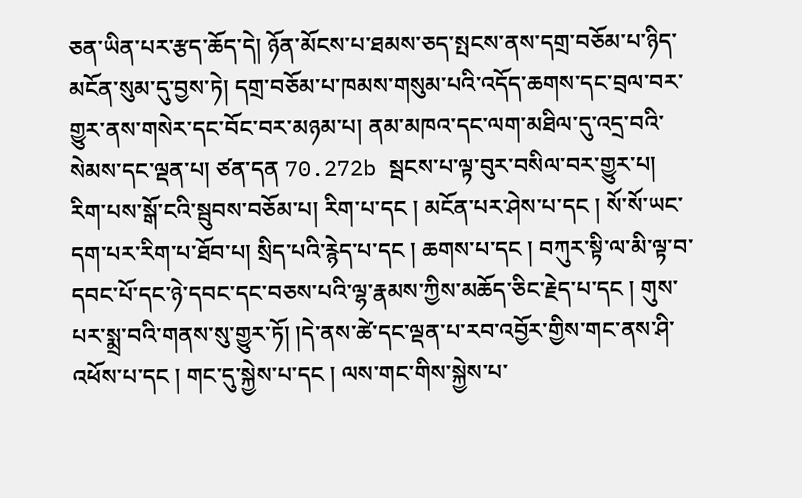ཅན་ཡིན་པར་རྩད་ཆོད་དེ། ཉོན་མོངས་པ་ཐམས་ཅད་སྤངས་ནས་དགྲ་བཅོམ་པ་ཉིད་མངོན་སུམ་དུ་བྱས་ཏེ། དགྲ་བཅོམ་པ་ཁམས་གསུམ་པའི་འདོད་ཆགས་དང་བྲལ་བར་གྱུར་ནས་གསེར་དང་བོང་བར་མཉམ་པ། ནམ་མཁའ་དང་ལག་མཐིལ་དུ་འདྲ་བའི་སེམས་དང་ལྡན་པ། ཙན་དན 70.272b སྦངས་པ་ལྟ་བུར་བསིལ་བར་གྱུར་པ། རིག་པས་སྒོ་ངའི་སྦུབས་བཅོམ་པ། རིག་པ་དང ། མངོན་པར་ཤེས་པ་དང ། སོ་སོ་ཡང་དག་པར་རིག་པ་ཐོབ་པ། སྲིད་པའི་རྙེད་པ་དང ། ཆགས་པ་དང ། བཀུར་སྟི་ལ་མི་ལྟ་བ་དབང་པོ་དང་ཉེ་དབང་དང་བཅས་པའི་ལྷ་རྣམས་ཀྱིས་མཆོད་ཅིང་རྗེད་པ་དང ། གུས་པར་སྨྲ་བའི་གནས་སུ་གྱུར་ཏོ། །དེ་ནས་ཚེ་དང་ལྡན་པ་རབ་འབྱོར་གྱིས་གང་ནས་ཤི་འཕོས་པ་དང ། གང་དུ་སྐྱེས་པ་དང ། ལས་གང་གིས་སྐྱེས་པ་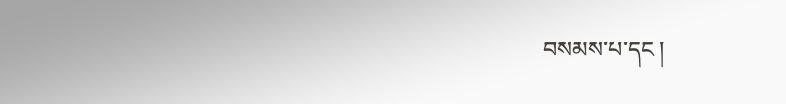བསམས་པ་དང །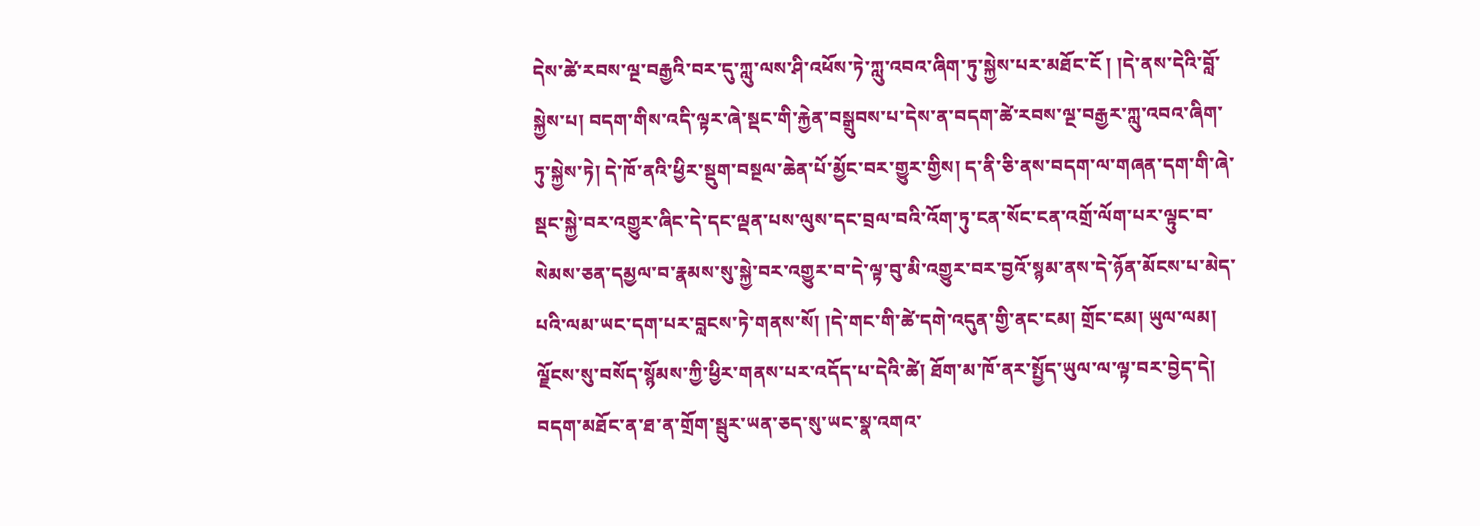དེས་ཚེ་རབས་ལྔ་བརྒྱའི་བར་དུ་ཀླུ་ལས་ཤི་འཕོས་ཏེ་ཀླུ་འབའ་ཞིག་ཏུ་སྐྱེས་པར་མཐོང་ངོ ། །དེ་ནས་དེའི་བློ་སྐྱེས་པ། བདག་གིས་འདི་ལྟར་ཞེ་སྡང་གི་རྐྱེན་བསྒྲུབས་པ་དེས་ན་བདག་ཚེ་རབས་ལྔ་བརྒྱར་ཀླུ་འབའ་ཞིག་ཏུ་སྐྱེས་ཏེ། དེ་ཁོ་ནའི་ཕྱིར་སྡུག་བསྔལ་ཆེན་པོ་མྱོང་བར་གྱུར་གྱིས། ད་ནི་ཅི་ནས་བདག་ལ་གཞན་དག་གི་ཞེ་སྡང་སྐྱེ་བར་འགྱུར་ཞིང་དེ་དང་ལྡན་པས་ལུས་དང་བྲལ་བའི་འོག་ཏུ་ངན་སོང་ངན་འགྲོ་ལོག་པར་ལྟུང་བ་སེམས་ཅན་དམྱལ་བ་རྣམས་སུ་སྐྱེ་བར་འགྱུར་བ་དེ་ལྟ་བུ་མི་འགྱུར་བར་བྱའོ་སྙམ་ནས་དེ་ཉོན་མོངས་པ་མེད་པའི་ལམ་ཡང་དག་པར་བླངས་ཏེ་གནས་སོ། །དེ་གང་གི་ཚེ་དགེ་འདུན་གྱི་ནང་ངམ། གྲོང་ངམ། ཡུལ་ལམ། ལྗོངས་སུ་བསོད་སྙོམས་ཀྱི་ཕྱིར་གནས་པར་འདོད་པ་དེའི་ཚེ། ཐོག་མ་ཁོ་ནར་སྤྱོད་ཡུལ་ལ་ལྟ་བར་བྱེད་དེ། བདག་མཐོང་ན་ཐ་ན་གྲོག་སྦུར་ཡན་ཅད་སུ་ཡང་སྣ་འགའ་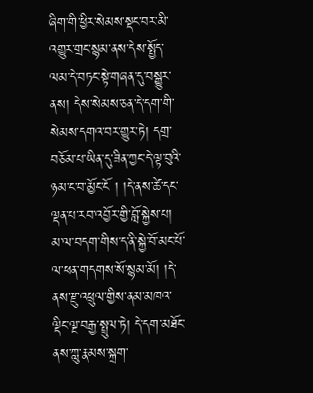ཞིག་གི་ཕྱིར་སེམས་སྡང་བར་མི་འགྱུར་གྲང་སྙམ་ནས་དེས་སྤྱོད་ལམ་དེ་བཏང་སྟེ་གཞན་དུ་བསྒྱུར་ནས། དེས་སེམས་ཅན་དེ་དག་གི་སེམས་དགའ་བར་གྱུར་ཏེ། དགྲ་བཅོམ་པ་ཡིན་དུ་ཟིན་ཀྱང་དེ་ལྟ་བུའི་ཉམ་ང་བ་མྱོང་ངོ ། །དེ་ནས་ཚེ་དང་ལྡན་པ་རབ་འབྱོར་གྱི་བློ་སྐྱེས་པ། མ་ལ་བདག་གིས་ད་ནི་སྐྱེ་བོ་མང་པོ་ལ་ཕན་གདགས་སོ་སྙམ་མོ། །དེ་ནས་རྫུ་འཕྲུལ་གྱིས་ནམ་མཁའ་ལྡིང་ལྔ་བརྒྱ་སྤྲུལ་ཏེ། དེ་དག་མཐོང་ནས་ཀླུ་རྣམས་སྐྲག་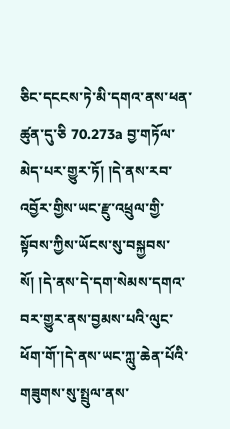ཅིང་དངངས་ཏེ་མི་དགའ་ནས་ཕན་ཚུན་དུ་ཅི 70.273a བྱ་གཏོལ་མེད་པར་གྱུར་ཏོ། །དེ་ནས་རབ་འབྱོར་གྱིས་ཡང་རྫུ་འཕྲུལ་གྱི་སྟོབས་ཀྱིས་ཡོངས་སུ་བསྐྱབས་སོ། །དེ་ནས་དེ་དག་སེམས་དགའ་བར་གྱུར་ནས་བྱམས་པའི་ལུང་ཕོག་གོ་།དེ་ནས་ཡང་ཀླུ་ཆེན་པོའི་གཟུགས་སུ་སྤྲུལ་ནས་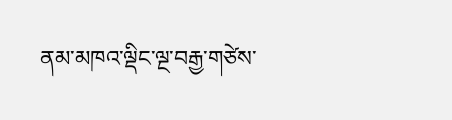ནམ་མཁའ་ལྡིང་ལྔ་བརྒྱ་གཙེས་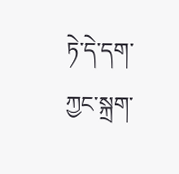ཏེ་དེ་དག་ཀྱང་སྐྲག་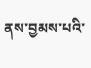ནས་བྱམས་པའི་